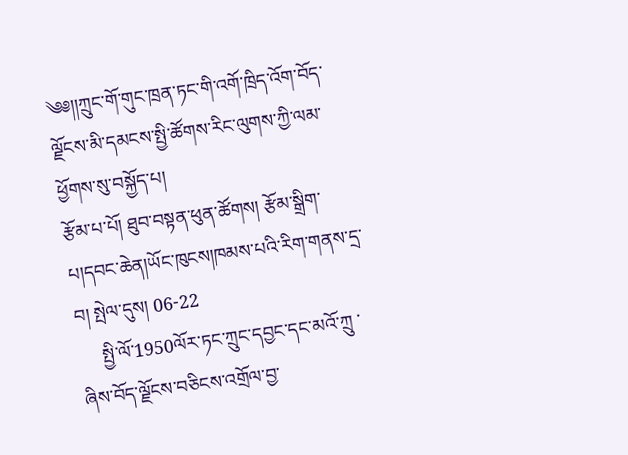༄༅།།ཀྲུང་གོ་གུང་ཁྲན་ཏང་གི་འགོ་ཁྲིད་འོག་བོད་ལྗོངས་མི་དམངས་སྤྱི་ཚོགས་རིང་ལུགས་ཀྱི་ལམ་ཕྱོགས་སུ་བསྐྱོད་པ།
རྩོམ་པ་པོ། ཐུབ་བསྟན་ཕུན་ཚོགས། རྩོམ་སྒྲིག་པ།དབང་ཆེན།ཡོང་ཁུངས།ཁམས་པའི་རིག་གནས་དྲ་བ། སྤེལ་དུས། 06-22
     སྤྱི་ལོ་1950ལོར་ཏང་ཀྲུང་དབྱང་དང་མའོ་ཀྲུ ་ཞིས་བོད་ལྗོངས་བཅིངས་འགྲོལ་བྱ་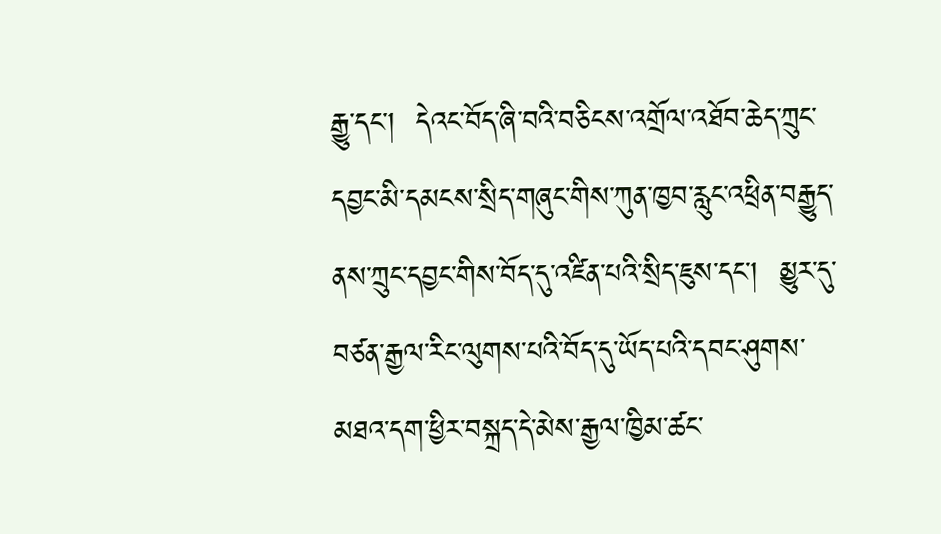རྒྱུ་དང་།  དེའང་བོད་ཞི་བའི་བཅིངས་འགྲོལ་འཐོབ་ཆེད་ཀྲུང་དབྱང་མི་དམངས་སྲིད་གཞུང་གིས་ཀུན་ཁྱབ་རླུང་འཕྲིན་བརྒྱུད་ནས་ཀྲུང་དབྱང་གིས་བོད་དུ་འཛིན་པའི་སྲིད་ཇུས་དང་།  མྱུར་དུ་བཙན་རྒྱལ་རིང་ལུགས་པའི་བོད་དུ་ཡོད་པའི་དབང་ཤུགས་མཐའ་དག་ཕྱིར་བསྐྲད་དེ་མེས་རྒྱལ་ཁྱིམ་ཚང་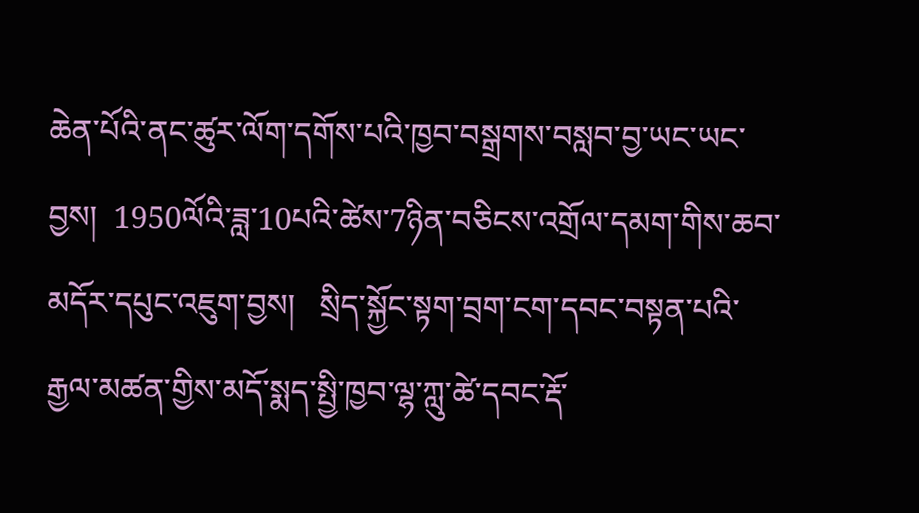ཆེན་པོའི་ནང་ཚུར་ལོག་དགོས་པའི་ཁྱབ་བསྒྲགས་བསླབ་བྱ་ཡང་ཡང་བྱས།  1950ལོའི་ཟླ་10པའི་ཚེས་7ཉིན་བཅིངས་འགྲོལ་དམག་གིས་ཆབ་མདོར་དཔུང་འཇུག་བྱས།   སྲིད་སྐྱོང་སྟག་བྲག་ངག་དབང་བསྟན་པའི་རྒྱལ་མཚན་གྱིས་མདོ་སྨད་སྤྱི་ཁྱབ་ལྷ་ཀླུ་ཚེ་དབང་རྡོ་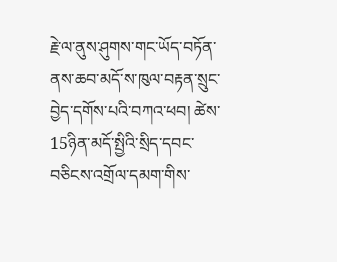རྗེ་ལ་ནུས་ཤུགས་གང་ཡོད་བཏོན་ནས་ཆབ་མདོ་ས་ཁུལ་བརྟན་སྲུང་བྱེད་དགོས་པའི་བཀའ་ཕབ། ཚེས་15ཉིན་མདོ་སྤྱིའི་སྲིད་དབང་བཅིངས་འགྲོལ་དམག་གིས་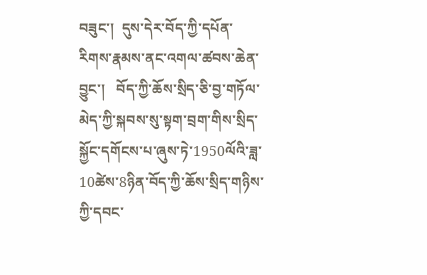བཟུང་།  དུས་དེར་བོད་ཀྱི་དཔོན་རིགས་རྣམས་ནང་འགལ་ཚབས་ཆེན་བྱུང་།   བོད་ཀྱི་ཆོས་སྲིད་ཅི་བྱ་གཏོལ་མེད་ཀྱི་སྐབས་སུ་སྟག་བྲག་གིས་སྲིད་སྐྱོང་དགོངས་པ་ཞུས་ཏེ་1950ལོའི་ཟླ་10ཚེས་8ཉིན་བོད་ཀྱི་ཆོས་སྲིད་གཉིས་ཀྱི་དབང་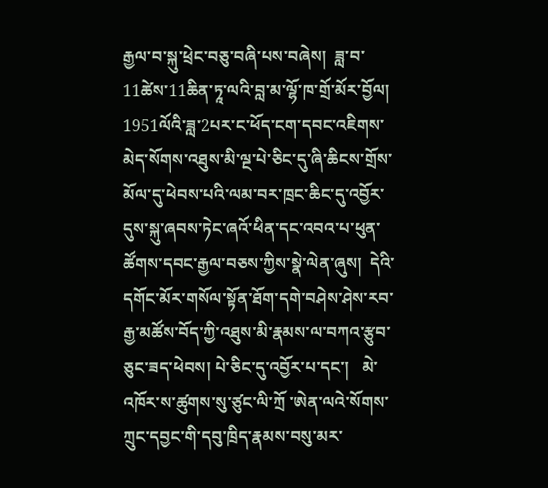རྒྱལ་བ་སྐུ་ཕྲེང་བཅུ་བཞི་པས་བཞེས།  ཟླ་བ་11ཚེས་11ཆིན་ཏཱ་ལའི་བླ་མ་ལྷོ་ཁ་གྲོ་མོར་བྱོལ།   1951ལོའི་ཟླ་2པར་ང་ཕོད་ངག་དབང་འཇིགས་མེད་སོགས་འཐུས་མི་ལྔ་པེ་ཅིང་དུ་ཞི་ཆིངས་གྲོས་མོལ་དུ་ཕེབས་པའི་ལམ་བར་ཁྲང་ཆིང་དུ་འབྱོར་དུས་སྐུ་ཞབས་ཏེང་ཞའོ་ཕིན་དང་འབའ་པ་ཕུན་ཚོགས་དབང་རྒྱལ་བཅས་ཀྱིས་སྣེ་ལེན་ཞུས།  དེའི་དགོང་མོར་གསོལ་སྟོན་ཐོག་དགེ་བཤེས་ཤེས་རབ་རྒྱ་མཚོས་བོད་ཀྱི་འཐུས་མི་རྣམས་ལ་བཀའ་རྩུབ་ཅུང་ཟད་ཕེབས། པེ་ཅིང་དུ་འབྱོར་པ་དང་།   མེ་འཁོར་ས་ཚུགས་སུ་ཙུང་ལི་ཀྲོ ་ཨེན་ལའེ་སོགས་ཀྲུང་དབྱང་གི་དབུ་ཁྲིད་རྣམས་བསུ་མར་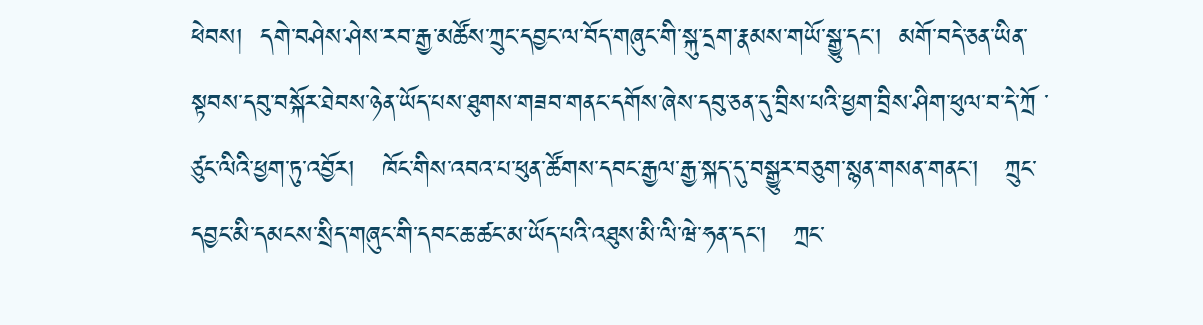ཕེབས།  དགེ་བཤེས་ཤེས་རབ་རྒྱ་མཚོས་ཀྲུང་དབྱང་ལ་བོད་གཞུང་གི་སྐུ་དྲག་རྣམས་གཡོ་སྒྱུ་དང་།  མགོ་བདེ་ཅན་ཡིན་སྟབས་དབུ་བསྐོར་ཐེབས་ཉེན་ཡོད་པས་ཐུགས་གཟབ་གནང་དགོས་ཞེས་དབུ་ཅན་དུ་བྲིས་པའི་ཕྱག་བྲིས་ཤིག་ཕུལ་བ་དེ་ཀྲོ ་ཙུང་ལིའི་ཕྱག་ཏུ་འབྱོར།   ཁོང་གིས་འབའ་པ་ཕུན་ཚོགས་དབང་རྒྱལ་རྒྱ་སྐད་དུ་བསྒྱུར་བཅུག་སྙན་གསན་གནང་།   ཀྲུང་དབྱང་མི་དམངས་སྲིད་གཞུང་གི་དབང་ཆ་ཚང་མ་ཡོད་པའི་འཐུས་མི་ལི་ཝེ་ཧན་དང་།   ཀྲང་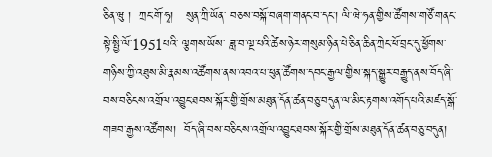ཅིན་ཝུ །  ཀྲང་གོ་ཧྭ།   སུན་ཀྲི་ཡོན་ བཅས་བསྐོ་བཞག་གནང་བ་དང་། ལི་ཝེ་ཧན་གྱིས་ཚོགས་གཙོ་གནང་སྟེ་སྤྱི་ལོ་1951པའི་ ལྕགས་ཡོས་ ཟླ་བ་ལྔ་པའི་ཚེས་ཉེར་གསུམ་ཉིན་པེ་ཅིན་ཆིན་ཀྲེང་ཕོ་བྲང་དུ་ཕྱོགས་གཉིས་ཀྱི་འཐུས་མི་རྣམས་འཚོགས་ནས་འབའ་པ་ཕུན་ཚོགས་དབང་རྒྱལ་གྱིས་སྐད་སྒྱུར་བརྒྱུད་ནས་བོད་ཞི་བས་བཅིངས་འགྲོལ་འབྱུང་ཐབས་སྐོར་གྱི་གྲོས་མཐུན་དོན་ཚན་བཅུ་བདུན་ལ་མིང་རྟགས་འགོད་པའི་མཛད་སྒོ་གཟབ་རྒྱས་འཚོགས།  བོད་ཞི་བས་བཅིངས་འགྲོལ་འབྱུང་ཐབས་སྐོར་གྱི་གྲོས་མཐུན་དོན་ཚན་བཅུ་བདུན།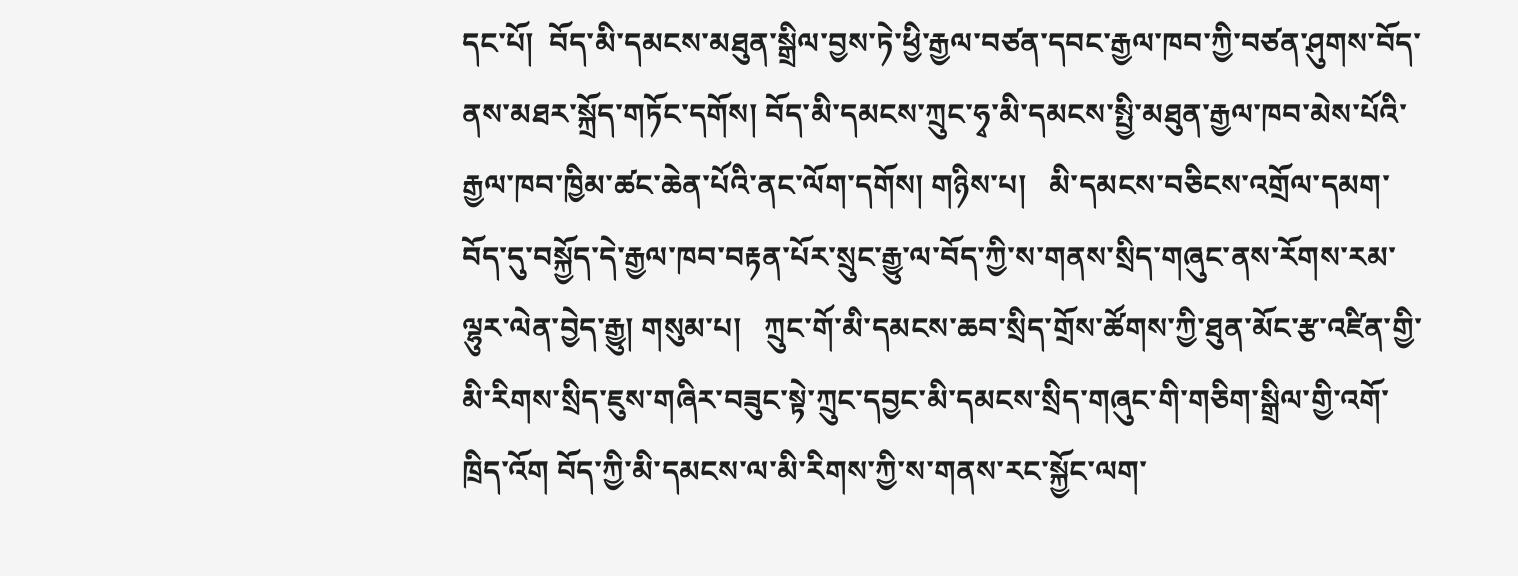དང་པོ།  བོད་མི་དམངས་མཐུན་སྒྲིལ་བྱས་ཏེ་ཕྱི་རྒྱལ་བཙན་དབང་རྒྱལ་ཁབ་ཀྱི་བཙན་ཤུགས་བོད་ནས་མཐར་སྐྲོད་གཏོང་དགོས། བོད་མི་དམངས་ཀྲུང་ཧྭ་མི་དམངས་སྤྱི་མཐུན་རྒྱལ་ཁབ་མེས་པོའི་རྒྱལ་ཁབ་ཁྱིམ་ཚང་ཆེན་པོའི་ནང་ལོག་དགོས། གཉིས་པ།   མི་དམངས་བཅིངས་འགྲོལ་དམག་བོད་དུ་བསྐྱོད་དེ་རྒྱལ་ཁབ་བརྟན་པོར་སྲུང་རྒྱུ་ལ་བོད་ཀྱི་ས་གནས་སྲིད་གཞུང་ནས་རོགས་རམ་ལྷུར་ལེན་བྱེད་རྒྱུ། གསུམ་པ།   ཀྲུང་གོ་མི་དམངས་ཆབ་སྲིད་གྲོས་ཚོགས་ཀྱི་ཐུན་མོང་རྩ་འཛིན་གྱི་མི་རིགས་སྲིད་ཇུས་གཞིར་བཟུང་སྟེ་ཀྲུང་དབྱང་མི་དམངས་སྲིད་གཞུང་གི་གཅིག་སྒྲིལ་གྱི་འགོ་ཁྲིད་འོག བོད་ཀྱི་མི་དམངས་ལ་མི་རིགས་ཀྱི་ས་གནས་རང་སྐྱོང་ལག་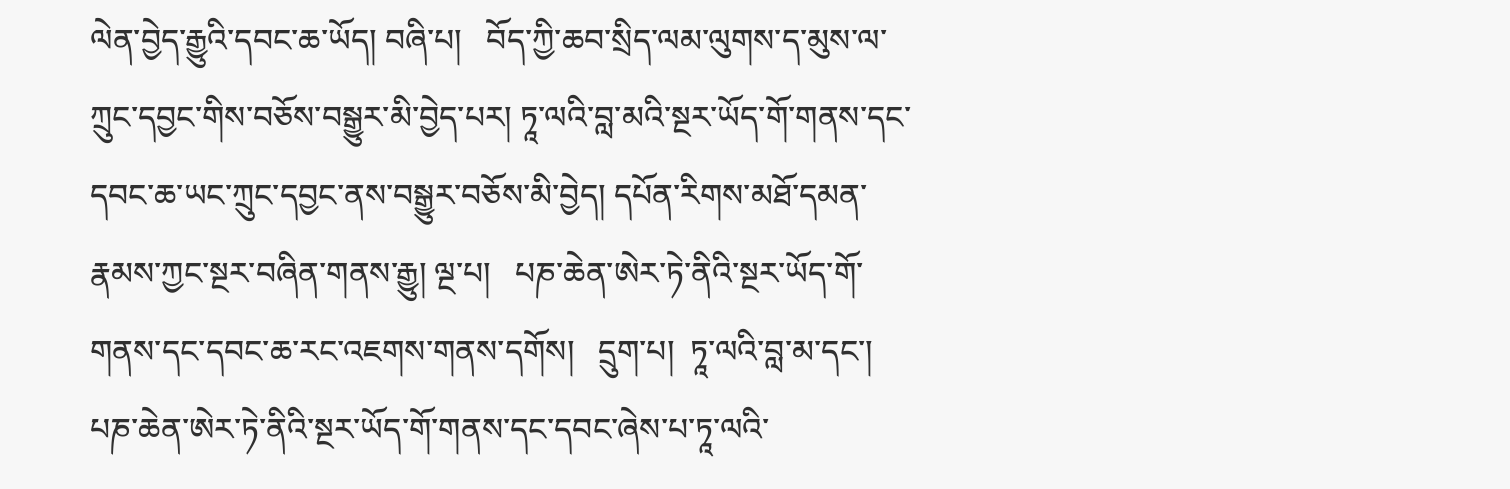ལེན་བྱེད་རྒྱུའི་དབང་ཆ་ཡོད། བཞི་པ།   བོད་ཀྱི་ཆབ་སྲིད་ལམ་ལུགས་ད་མུས་ལ་ཀྲུང་དབྱང་གིས་བཅོས་བསྒྱུར་མི་བྱེད་པར། ཏཱ་ལའི་བླ་མའི་སྔར་ཡོད་གོ་གནས་དང་དབང་ཆ་ཡང་ཀྲུང་དབྱང་ནས་བསྒྱུར་བཅོས་མི་བྱེད། དཔོན་རིགས་མཐོ་དམན་རྣམས་ཀྱང་སྔར་བཞིན་གནས་རྒྱུ། ལྔ་པ།   པཎ་ཆེན་ཨེར་ཏེ་ནིའི་སྔར་ཡོད་གོ་གནས་དང་དབང་ཆ་རང་འཇགས་གནས་དགོས།   དྲུག་པ།  ཏཱ་ལའི་བླ་མ་དང་།   པཎ་ཆེན་ཨེར་ཏེ་ནིའི་སྔར་ཡོད་གོ་གནས་དང་དབང་ཞེས་པ་ཏཱ་ལའི་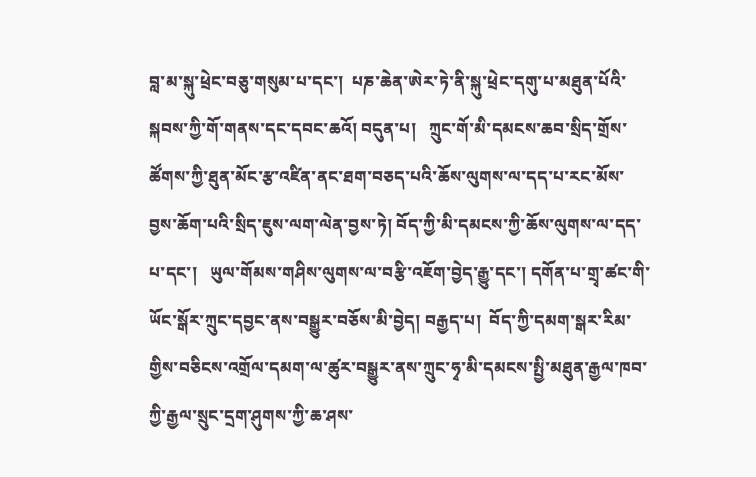བླ་མ་སྐུ་ཕྲེང་བཅུ་གསུམ་པ་དང་།  པཎ་ཆེན་ཨེར་ཏེ་ནི་སྐུ་ཕྲེང་དགུ་པ་མཐུན་པོའི་སྐབས་ཀྱི་གོ་གནས་དང་དབང་ཆའོ། བདུན་པ།   ཀྲུང་གོ་མི་དམངས་ཆབ་སྲིད་གྲོས་ཚོགས་ཀྱི་ཐུན་མོང་རྩ་འཛིན་ནང་ཐག་བཅད་པའི་ཆོས་ལུགས་ལ་དད་པ་རང་མོས་བྱས་ཆོག་པའི་སྲིད་ཇུས་ལག་ལེན་བྱས་ཏེ། བོད་ཀྱི་མི་དམངས་ཀྱི་ཆོས་ལུགས་ལ་དད་པ་དང་།   ཡུལ་གོམས་གཤིས་ལུགས་ལ་བརྩི་འཇོག་བྱེད་རྒྱུ་དང་། དགོན་པ་གྲྭ་ཚང་གི་ཡོང་སྒོར་ཀྲུང་དབྱང་ནས་བསྒྱུར་བཅོས་མི་བྱེད། བརྒྱད་པ།  བོད་ཀྱི་དམག་སྒར་རིམ་གྱིས་བཅིངས་འགྲོལ་དམག་ལ་ཚུར་བསྒྱུར་ནས་ཀྲུང་ཧྭ་མི་དམངས་སྤྱི་མཐུན་རྒྱལ་ཁབ་ཀྱི་རྒྱལ་སྲུང་དྲག་ཤུགས་ཀྱི་ཆ་ཤས་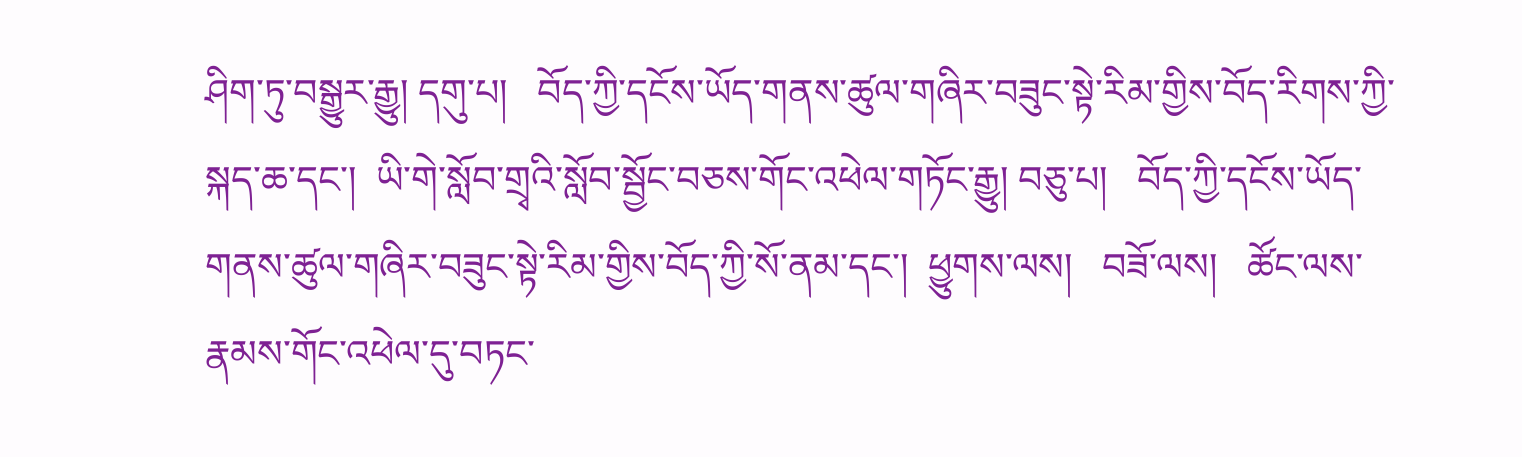ཤིག་ཏུ་བསྒྱུར་རྒྱུ། དགུ་པ།   བོད་ཀྱི་དངོས་ཡོད་གནས་ཚུལ་གཞིར་བཟུང་སྟེ་རིམ་གྱིས་བོད་རིགས་ཀྱི་སྐད་ཆ་དང་།  ཡི་གེ་སློབ་གྲྭའི་སློབ་སྦྱོང་བཅས་གོང་འཕེལ་གཏོང་རྒྱུ། བཅུ་པ།   བོད་ཀྱི་དངོས་ཡོད་གནས་ཚུལ་གཞིར་བཟུང་སྟེ་རིམ་གྱིས་བོད་ཀྱི་སོ་ནམ་དང་།  ཕྱུགས་ལས།   བཟོ་ལས།   ཚོང་ལས་རྣམས་གོང་འཕེལ་དུ་བཏང་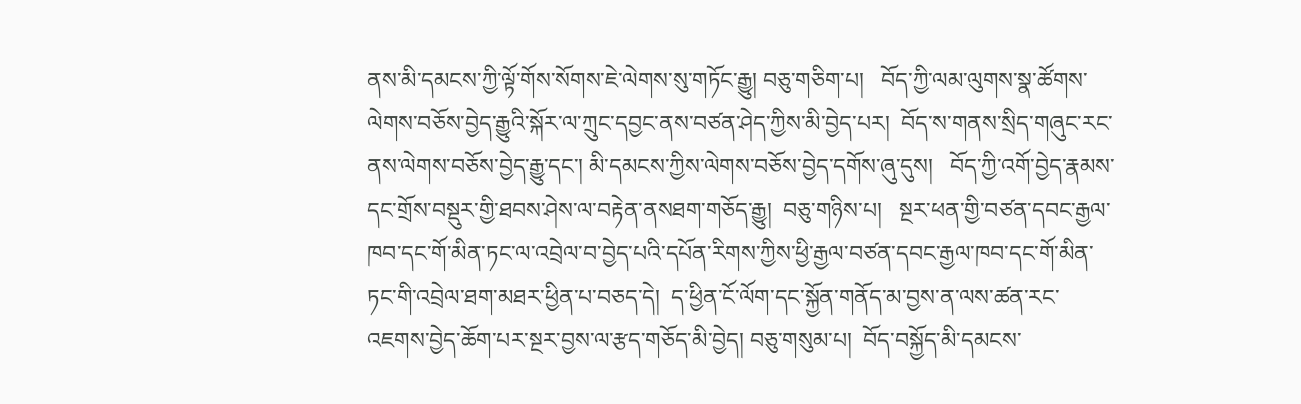ནས་མི་དམངས་ཀྱི་ལྟོ་གོས་སོགས་ཇེ་ལེགས་སུ་གཏོང་རྒྱུ། བཅུ་གཅིག་པ།   བོད་ཀྱི་ལམ་ལུགས་སྣ་ཚོགས་ལེགས་བཅོས་བྱེད་རྒྱུའི་སྐོར་ལ་ཀྲུང་དབྱང་ནས་བཙན་ཤེད་ཀྱིས་མི་བྱེད་པར།  བོད་ས་གནས་སྲིད་གཞུང་རང་ནས་ལེགས་བཅོས་བྱེད་རྒྱུ་དང་། མི་དམངས་ཀྱིས་ལེགས་བཅོས་བྱེད་དགོས་ཞུ་དུས།   བོད་ཀྱི་འགོ་བྱེད་རྣམས་དང་གྲོས་བསྡུར་གྱི་ཐབས་ཤེས་ལ་བརྟེན་ནསཐག་གཅོད་རྒྱུ།  བཅུ་གཉིས་པ།   སྔར་ཕན་གྱི་བཙན་དབང་རྒྱལ་ཁབ་དང་གོ་མིན་ཏང་ལ་འབྲེལ་བ་བྱེད་པའི་དཔོན་རིགས་ཀྱིས་ཕྱི་རྒྱལ་བཙན་དབང་རྒྱལ་ཁབ་དང་གོ་མིན་ཏང་གི་འབྲེལ་ཐག་མཐར་ཕྱིན་པ་བཅད་དེ།  ད་ཕྱིན་ངོ་ལོག་དང་སྐྱོན་གནོད་མ་བྱས་ན་ལས་ཚན་རང་འཇགས་བྱེད་ཆོག་པར་སྔར་བྱས་ལ་རྩད་གཅོད་མི་བྱེད། བཅུ་གསུམ་པ།  བོད་བསྐྱོད་མི་དམངས་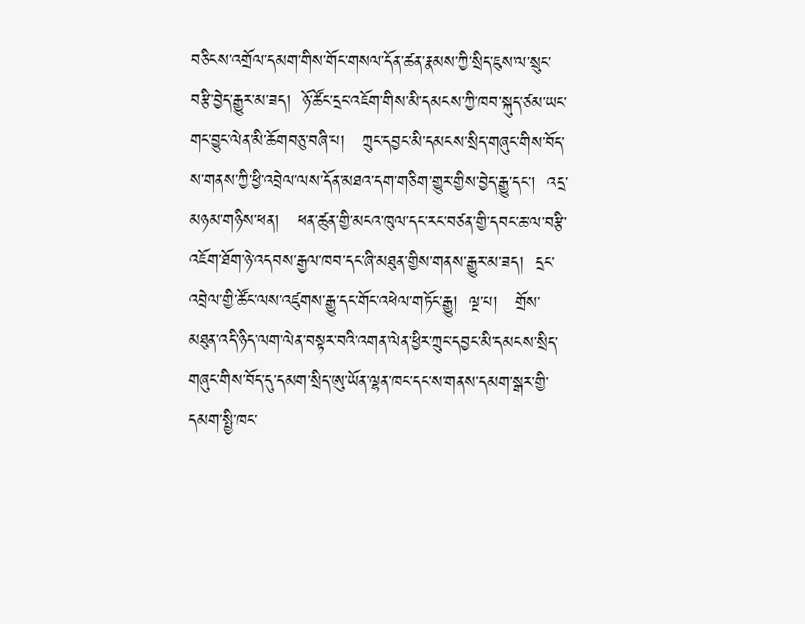བཅིངས་འགྲོལ་དམག་གིས་གོང་གསལ་དོན་ཚན་རྣམས་ཀྱི་སྲིད་ཇུས་ལ་སྲུང་བརྩི་བྱེད་རྒྱུར་མ་ཟད།  ཉོ་ཚོང་དྲང་འཇོག་གིས་མི་དམངས་ཀྱི་ཁབ་སྐུད་ཙམ་ཡང་གང་བྱུང་ལེན་མི་ཆོགབཅུ་བཞི་པ།   ཀྲུང་དབྱང་མི་དམངས་སྲིད་གཞུང་གིས་བོད་ས་གནས་ཀྱི་ཕྱི་འབྲེལ་ལས་དོན་མཐའ་དག་གཅིག་གྱུར་གྱིས་བྱེད་རྒྱུ་དང་།  འདྲ་མཉམ་གཉིས་ཕན།   ཕན་ཚུན་གྱི་མངའ་ཁུལ་དང་རང་བཙན་གྱི་དབང་ཆ་ལ་བརྩི་འཇོག་ཐོག་ཉེ་འདབས་རྒྱལ་ཁབ་དང་ཞི་མཐུན་གྱིས་གནས་རྒྱུར་མ་ཟད།  དྲང་འབྲེལ་གྱི་ཚོང་ལས་འཛུགས་རྒྱུ་དང་གོང་འཕེལ་གཏོང་རྒྱུ།  ལྔ་པ།   གྲོས་མཐུན་འདི་ཉིད་ལག་ལེན་བསྟར་བའི་འགན་ལེན་ཕྱིར་ཀྲུང་དབྱང་མི་དམངས་སྲིད་གཞུང་གིས་བོད་དུ་དམག་སྲིད་ཨུ་ཡོན་ལྷན་ཁང་དང་ས་གནས་དམག་སྒར་གྱི་དམག་སྤྱི་ཁང་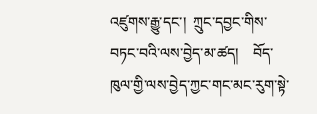འཛུགས་རྒྱུ་དང་།  ཀྲུང་དབྱང་གིས་བཏང་བའི་ལས་བྱེད་མ་ཚད།    བོད་ཁུལ་གྱི་ལས་བྱེད་ཀྱང་གང་མང་རུག་སྟེ་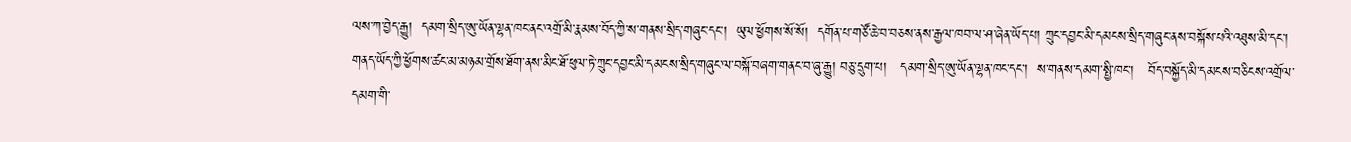ལས་ཀ་བྱེད་རྒྱུ།  དམག་སྲིད་ཨུ་ཡོན་ལྷན་ཁང་ནང་འགྲོ་མི་རྣམས་བོད་ཀྱི་ས་གནས་སྲིད་གཞུང་དང་།  ཡུལ་ཕྱོགས་སོ་སོ།  དགོན་པ་གཙོ་ཆེ་བ་བཅས་ནས་རྒྱལ་ཁབ་ལ་ཤ་ཞེན་ཡོད་པ། ཀྲུང་དབྱང་མི་དམངས་སྲིད་གཞུང་ནས་བསྐོས་པའི་འཐུས་མི་དང་།  གནད་ཡོད་ཀྱི་ཕྱོགས་ཚང་མ་མཉམ་གྲོས་ཐོག་ནས་མིང་ཐོ་ཕུལ་ཏེ་ཀྲུང་དབྱང་མི་དམངས་སྲིད་གཞུང་ལ་བསྐོ་བཞག་གནང་བ་ཞུ་རྒྱུ། བཅུ་དྲུག་པ།   དམག་སྲིད་ཨུ་ཡོན་ལྷན་ཁང་དང་།  ས་གནས་དམག་སྤྱི་ཁང་།   བོད་བསྐྱོད་མི་དམངས་བཅིངས་འགྲོལ་དམག་གི་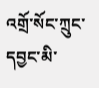འགྲོ་སོང་ཀྲུང་དབྱང་མི་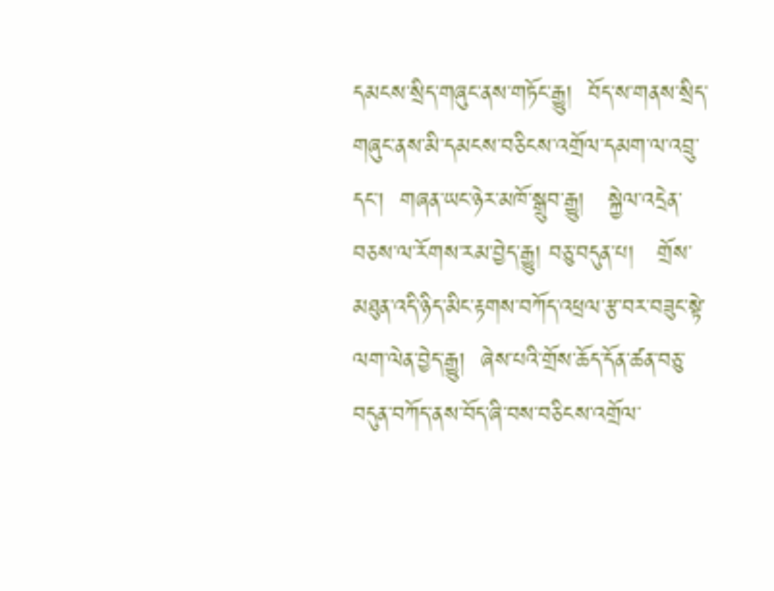དམངས་སྲིད་གཞུང་ནས་གཏོང་རྒྱུ།  བོད་ས་གནས་སྲིད་གཞུང་ནས་མི་དམངས་བཅིངས་འགྲོལ་དམག་ལ་འབྲུ་དང་།  གཞན་ཡང་ཉེར་མཁོ་སྒྲུབ་རྒྱུ།   སྐྱེལ་འདྲེན་བཅས་ལ་རོགས་རམ་བྱེད་རྒྱུ། བཅུ་བདུན་པ།   གྲོས་མཐུན་འདི་ཉིད་མིང་རྟགས་བཀོད་འཕྲལ་རྩ་བར་བཟུང་སྟེ་ལག་ལེན་བྱེད་རྒྱུ།  ཞེས་པའི་གྲོས་ཆོད་དོན་ཚན་བཅུ་བདུན་བཀོད་ནས་བོད་ཞི་བས་བཅིངས་འགྲོལ་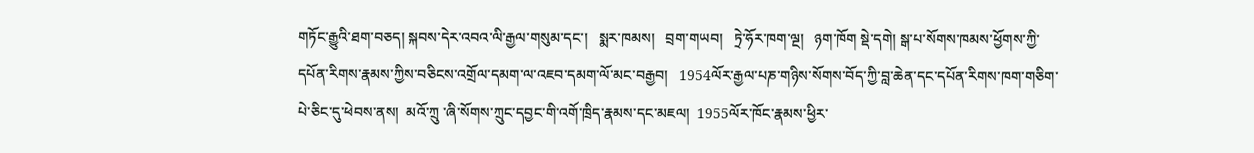གཏོང་རྒྱུའི་ཐག་བཅད། སྐབས་དེར་འབའ་ལི་རྒྱལ་གསུམ་དང་།   སྨར་ཁམས།   བྲག་གཡབ།   ཏྲེ་ཧོར་ཁག་ལྔ།   ཉག་ཁོག སྡེ་དགེ། སྒ་པ་སོགས་ཁམས་ཕྱོགས་ཀྱི་དཔོན་རིགས་རྣམས་ཀྱིས་བཅིངས་འགྲོལ་དམག་ལ་འཇབ་དམག་ལོ་མང་བརྒྱབ།   1954ལོར་རྒྱལ་པཎ་གཉིས་སོགས་བོད་ཀྱི་བླ་ཆེན་དང་དཔོན་རིགས་ཁག་གཅིག་པེ་ཅིང་དུ་ཕེབས་ནས།  མའོ་ཀྲུ ་ཞི་སོགས་ཀྲུང་དབྱང་གི་འགོ་ཁྲིད་རྣམས་དང་མཇལ།  1955ལོར་ཁོང་རྣམས་ཕྱིར་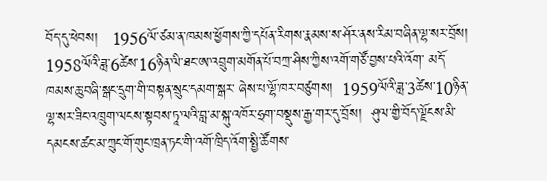བོད་དུ་ཕེབས།   1956ལོ་ཙམ་ན་ཁམས་ཕྱོགས་ཀྱི་དཔོན་རིགས་རྣམས་ས་ཤོར་ནས་རིམ་བཞིན་ལྷ་སར་བྲོས།  1958ལོའི་ཟླ་6ཚེས་16ཉིན་ལི་ཐང་ཨ་འབྲུག་མགོན་པོ་བཀྲ་ཤིས་ཀྱིས་འགོ་གཙོ་བྱས་པའི་འོག་ མདོ་ཁམས་ཆུ་བཞི་སྒང་དྲུག་གི་བསྟན་སྲུང་དམག་སྒར་ ཞེས་པ་ལྷོ་ཁར་བཙུགས།  1959ལོའི་ཟླ་3ཚེས་10ཉིན་ལྷ་སར་ཟིང་འཁྲུག་ལངས་སྟབས་ཏཱ་ལའི་བླ་མ་སྐུ་འཁོར་ཧྲག་བསྡུས་རྒྱ་གར་དུ་བྲོས།  ཤུལ་གྱི་བོད་ལྗོངས་མི་དམངས་ཚང་མ་ཀྲུང་གོ་གུང་ཁྲན་ཏང་གི་འགོ་ཁྲིད་འོག་སྤྱི་ཚོགས་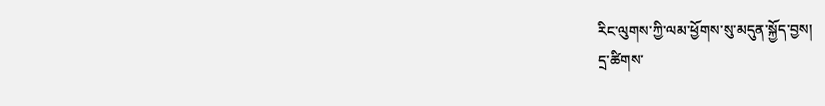རིང་ལུགས་ཀྱི་ལམ་ཕྱོགས་སུ་མདུན་སྐྱོད་བྱས།
དྲ་ཚིགས་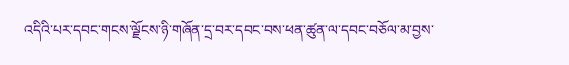འདིའི་པར་དབང་གངས་ལྗོངས་ཉི་གཞོན་དྲ་བར་དབང་བས་ཕན་ཚུན་ལ་དབང་བཅོལ་མ་བྱས་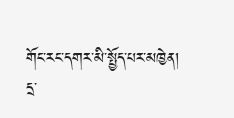གོང་རང་དགར་མི་སྤྱོད་པར་མཁྱེན།
དྲ་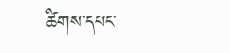ཚིགས་དཔང་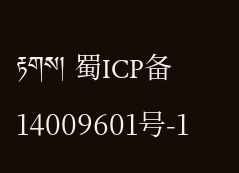རྟགས། 蜀ICP备14009601号-1